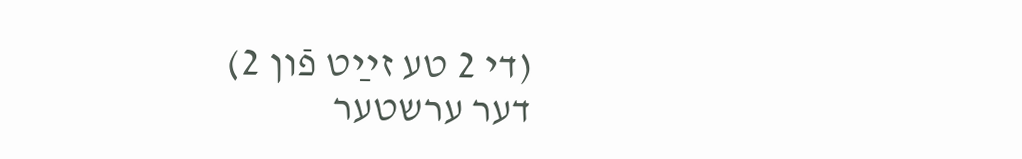(די 2 טע זײַט פֿון 2)
דער ערשטער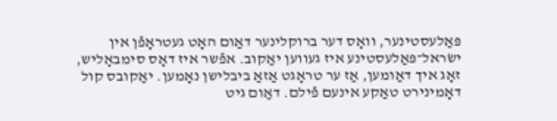פּאַלעסטינער, וואָס דער ברוקלינער דאַום האָט געטראָפֿן אין ישׂראל־פּאַלעסטינע איז געווען יאַקוב. אפֿשר איז דאָס סימבאָליש, זאָג איך דאַומען, אַז ער טראָגט אַזאַ ביבלישן נאָמען. יאַקובס קול דאָמינירט טאַקע אינעם פֿילם. דאַום גיט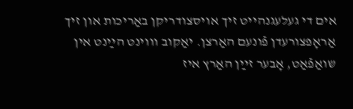אים די געלעגנהייט זיך אויסצודריקן באַריכות און זיך אַראָפּצורעדן פֿונעם האַרצן. יאַקוב וווינט הײַנט אין שואַפֿאַט, אָבער זײַן האַרץ איז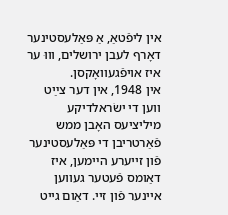אין ליפֿטאַ, אַ פּאַלעסטינער דאָרף לעבן ירושלים, וווּ ער איז אויפֿגעוואָקסן.
אין 1948, אין דער צײַט ווען די ישׂראלדיקע מיליציעס האָבן ממש פֿאַרטריבן די פּאַלעסטינער פֿון זייערע הײמען, איז דאַומס פֿעטער געווען איינער פֿון זיי. דאַום גייט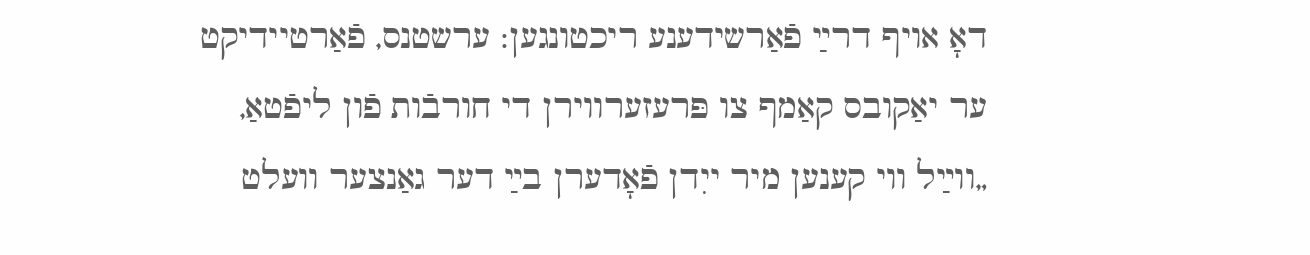דאָ אויף דרײַ פֿאַרשידענע ריכטונגען: ערשטנס, פֿאַרטיידיקט ער יאַקובס קאַמף צו פּרעזערווירן די חורבֿות פֿון ליפֿטאַ, „ווײַל ווי קענען מיר ייִדן פֿאָדערן בײַ דער גאַנצער וועלט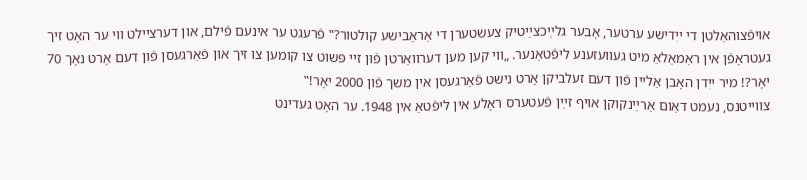אויפֿצוהאַלטן די ייִדישע ערטער, אָבער גלײַכצײַטיק צעשטערן די אַראַבישע קולטור?‟ פֿרעגט ער אינעם פֿילם, און דערציילט ווי ער האָט זיך געטראָפֿן אין ראַמאַלאַ מיט געוועזענע ליפֿטאַנער. „ווי קען מען דערוואַרטן פֿון זיי פּשוט צו קומען צו זיך און פֿאַרגעסן פֿון דעם אָרט נאָך 70 יאָר?! מיר ייִדן האָבן אַליין פֿון דעם זעלביקן אָרט נישט פֿאַרגעסן אין משך פֿון 2000 יאָר!‟
צווייטנס, נעמט דאַום אַרײַנקוקן אויף זײַן פֿעטערס ראָלע אין ליפֿטאַ אין 1948. ער האָט געדינט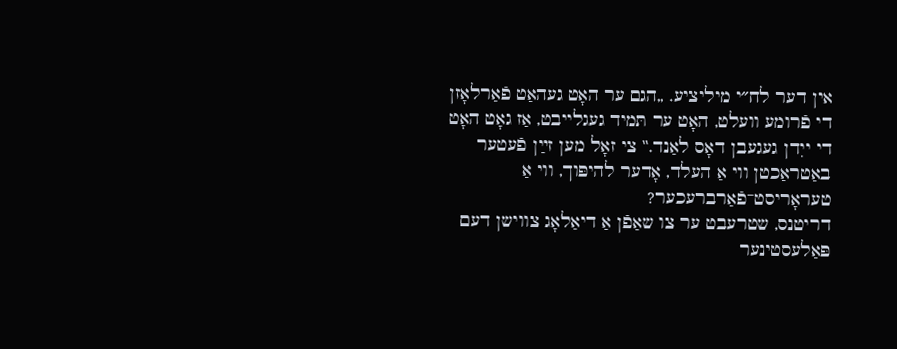אין דער לח״י מיליציע. „הגם ער האָט געהאַט פֿאַרלאָזן די פֿרומע וועלט, האָט ער תּמיד געגלייבט, אַז גאָט האָט די ייִדן געגעבן דאָס לאַנד.‟ צי זאָל מען זײַן פֿעטער באַטראַכטן ווי אַ העלד, אָדער להיפּוך, ווי אַ טעראָריסט־פֿאַרברעכער?
דריטנס, שטרעבט ער צו שאַפֿן אַ דיאַלאָג צווישן דעם פּאַלעסטינער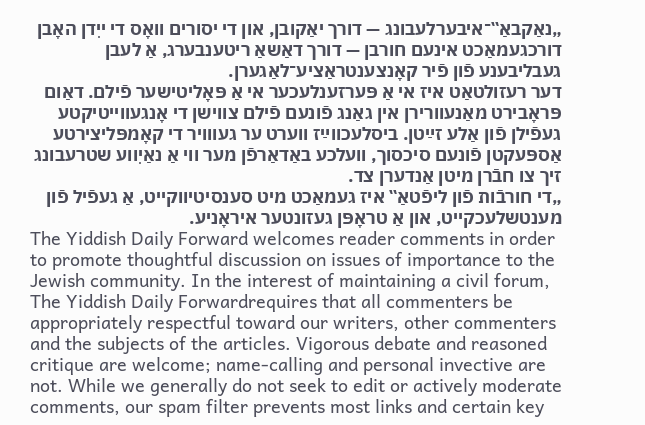„נאַקבאַ‟־איבערלעבונג — דורך יאַקובן, און די יסורים וואָס די ייִדן האָבן דורכגעמאַכט אינעם חורבן — דורך דאַשאַ ריטענבערג, אַ לעבן געבליבענע פֿון פֿיר קאָנצענטראַציע־לאַגערן.
דער רעזולטאַט איז אי אַ פּערזענלעכער אי אַ פּאָליטישער פֿילם. דאַום פּראָבירט מאַנעוורירן אין גאַנג פֿונעם פֿילם צווישן די אָנגעווייטיקטע געפֿילן פֿון אַלע זײַטן. ביסלעכווײַז ווערט ער געווויר די קאָמפּליצירטע אַספּעקטן פֿונעם סיכסוך, וועלכע באַדאַרפֿן מער ווי אַ נאַיִווע שטרעבונג זיך צו חבֿרן מיטן אַנדערן צד.
„די חורבֿות פֿון ליפֿטאַ‟ איז געמאַכט מיט סענסיטיווקייט, אַ געפֿיל פֿון מענטשלעכקייט, און אַ טראָפּן געזונטער איראָניע.
The Yiddish Daily Forward welcomes reader comments in order to promote thoughtful discussion on issues of importance to the Jewish community. In the interest of maintaining a civil forum, The Yiddish Daily Forwardrequires that all commenters be appropriately respectful toward our writers, other commenters and the subjects of the articles. Vigorous debate and reasoned critique are welcome; name-calling and personal invective are not. While we generally do not seek to edit or actively moderate comments, our spam filter prevents most links and certain key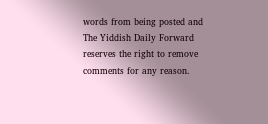words from being posted and The Yiddish Daily Forward reserves the right to remove comments for any reason.